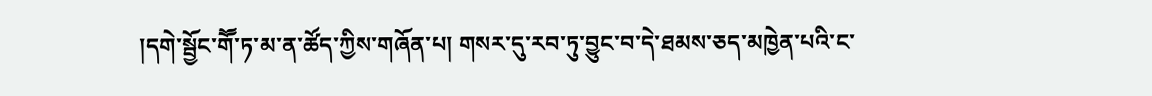།དགེ་སྦྱོང་གཽ་ཏ་མ་ན་ཚོད་ཀྱིས་གཞོན་པ། གསར་དུ་རབ་ཏུ་བྱུང་བ་དེ་ཐམས་ཅད་མཁྱེན་པའི་ང་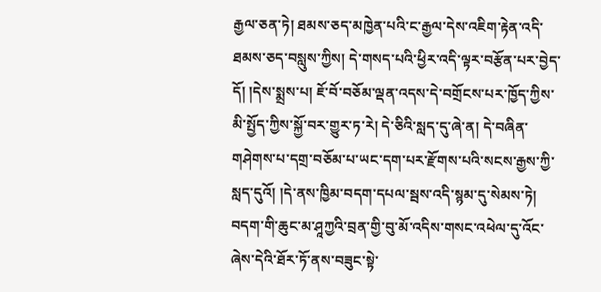རྒྱལ་ཅན་ཏེ། ཐམས་ཅད་མཁྱེན་པའི་ང་རྒྱལ་དེས་འཇིག་རྟེན་འདི་ཐམས་ཅད་བསླུས་ཀྱིས། དེ་གསད་པའི་ཕྱིར་འདི་ལྟར་བརྩོན་པར་བྱེད་དོ། །དེས་སྨྲས་པ། ཇོ་བོ་བཅོམ་ལྡན་འདས་དེ་བགྲོངས་པར་ཁྱོད་ཀྱིས་མི་སྤྱོད་ཀྱིས་སྐྱོ་བར་གྱུར་ཏ་རེ། དེ་ཅིའི་སླད་དུ་ཞེ་ན། དེ་བཞིན་གཤེགས་པ་དགྲ་བཅོམ་པ་ཡང་དག་པར་རྫོགས་པའི་སངས་རྒྱས་ཀྱི་སླད་དུའོ། །དེ་ནས་ཁྱིམ་བདག་དཔལ་སྦས་འདི་སྙམ་དུ་སེམས་ཏེ། བདག་གི་ཆུང་མ་ཤཱཀྱའི་བྲན་གྱི་བུ་མོ་འདིས་གསང་འཕེལ་དུ་འོང་ཞེས་དེའི་ཐོར་ཏོ་ནས་བཟུང་སྟེ་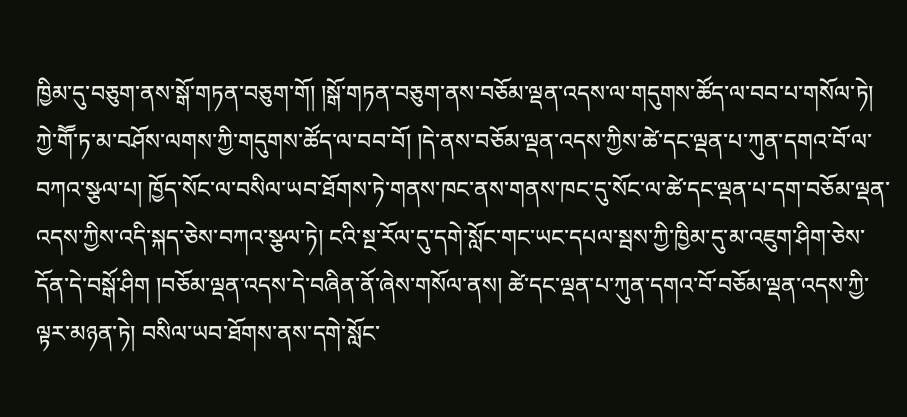ཁྱིམ་དུ་བཅུག་ནས་སྒོ་གཏན་བཅུག་གོ། །སྒོ་གཏན་བཅུག་ནས་བཅོམ་ལྡན་འདས་ལ་གདུགས་ཚོད་ལ་བབ་པ་གསོལ་ཏེ། ཀྱེ་གཽ་ཏ་མ་བཤོས་ལགས་ཀྱི་གདུགས་ཚོད་ལ་བབ་བོ། །དེ་ནས་བཅོམ་ལྡན་འདས་ཀྱིས་ཚེ་དང་ལྡན་པ་ཀུན་དགའ་བོ་ལ་བཀའ་སྩལ་པ། ཁྱོད་སོང་ལ་བསིལ་ཡབ་ཐོགས་ཏེ་གནས་ཁང་ནས་གནས་ཁང་དུ་སོང་ལ་ཚེ་དང་ལྡན་པ་དག་བཅོམ་ལྡན་འདས་ཀྱིས་འདི་སྐད་ཅེས་བཀའ་སྩལ་ཏེ། ངའི་སྔ་རོལ་དུ་དགེ་སློང་གང་ཡང་དཔལ་སྦས་ཀྱི་ཁྱིམ་དུ་མ་འཇུག་ཤིག་ཅེས་དོན་དེ་བསྒོ་ཤིག །བཅོམ་ལྡན་འདས་དེ་བཞིན་ནོ་ཞེས་གསོལ་ནས། ཚེ་དང་ལྡན་པ་ཀུན་དགའ་བོ་བཅོམ་ལྡན་འདས་ཀྱི་ལྟར་མཉན་ཏེ། བསིལ་ཡབ་ཐོགས་ནས་དགེ་སློང་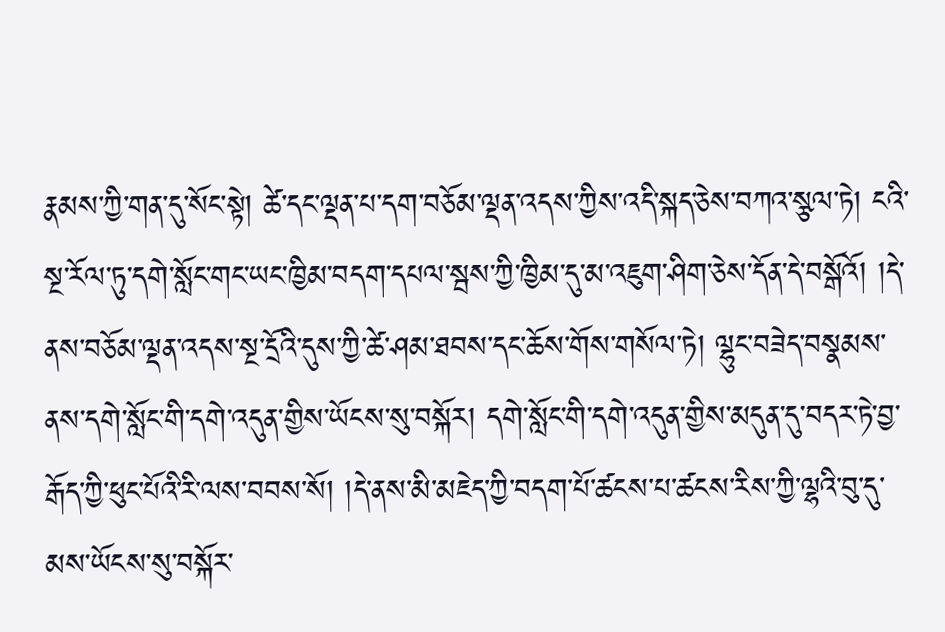རྣམས་ཀྱི་གན་དུ་སོང་སྟེ། ཚེ་དང་ལྡན་པ་དག་བཅོམ་ལྡན་འདས་ཀྱིས་འདི་སྐད་ཅེས་བཀའ་སྩལ་ཏེ། ངའི་སྔ་རོལ་ཏུ་དགེ་སློང་གང་ཡང་ཁྱིམ་བདག་དཔལ་སྦས་ཀྱི་ཁྱིམ་དུ་མ་འཇུག་ཤིག་ཅེས་དོན་དེ་བསྒོའོ། །དེ་ནས་བཅོམ་ལྡན་འདས་སྔ་དྲོའི་དུས་ཀྱི་ཚེ་ཤམ་ཐབས་དང་ཆོས་གོས་གསོལ་ཏེ། ལྷུང་བཟེད་བསྣམས་ནས་དགེ་སློང་གི་དགེ་འདུན་གྱིས་ཡོངས་སུ་བསྐོར། དགེ་སློང་གི་དགེ་འདུན་གྱིས་མདུན་དུ་བདར་ཏེ་བྱ་རྒོད་ཀྱི་ཕུང་པོའི་རི་ལས་བབས་སོ། །དེ་ནས་མི་མཇེད་ཀྱི་བདག་པོ་ཚངས་པ་ཚངས་རིས་ཀྱི་ལྷའི་བུ་དུ་མས་ཡོངས་སུ་བསྐོར་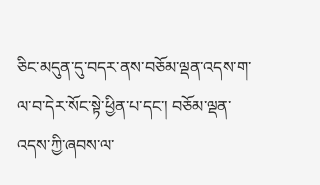ཅིང་མདུན་དུ་བདར་ནས་བཅོམ་ལྡན་འདས་ག་ལ་བ་དེར་སོང་སྟེ་ཕྱིན་པ་དང་། བཅོམ་ལྡན་འདས་ཀྱི་ཞབས་ལ་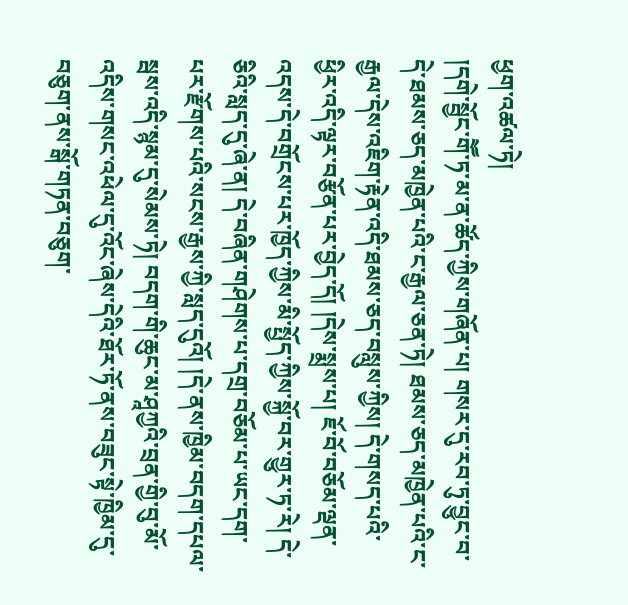ཕྱག་འཚལ་ཏེ།
།དགེ་སྦྱོང་གཽ་ཏ་མ་ན་ཚོད་ཀྱིས་གཞོན་པ། གསར་དུ་རབ་ཏུ་བྱུང་བ་དེ་ཐམས་ཅད་མཁྱེན་པའི་ང་རྒྱལ་ཅན་ཏེ། ཐམས་ཅད་མཁྱེན་པའི་ང་རྒྱལ་དེས་འཇིག་རྟེན་འདི་ཐམས་ཅད་བསླུས་ཀྱིས། དེ་གསད་པའི་ཕྱིར་འདི་ལྟར་བརྩོན་པར་བྱེད་དོ། །དེས་སྨྲས་པ། ཇོ་བོ་བཅོམ་ལྡན་འདས་དེ་བགྲོངས་པར་ཁྱོད་ཀྱིས་མི་སྤྱོད་ཀྱིས་སྐྱོ་བར་གྱུར་ཏ་རེ། དེ་ཅིའི་སླད་དུ་ཞེ་ན། དེ་བཞིན་གཤེགས་པ་དགྲ་བཅོམ་པ་ཡང་དག་པར་རྫོགས་པའི་སངས་རྒྱས་ཀྱི་སླད་དུའོ། །དེ་ནས་ཁྱིམ་བདག་དཔལ་སྦས་འདི་སྙམ་དུ་སེམས་ཏེ། བདག་གི་ཆུང་མ་ཤཱཀྱའི་བྲན་གྱི་བུ་མོ་འདིས་གསང་འཕེལ་དུ་འོང་ཞེས་དེའི་ཐོར་ཏོ་ནས་བཟུང་སྟེ་ཁྱིམ་དུ་བཅུག་ནས་སྒོ་གཏན་བཅུག་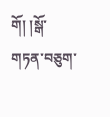གོ། །སྒོ་གཏན་བཅུག་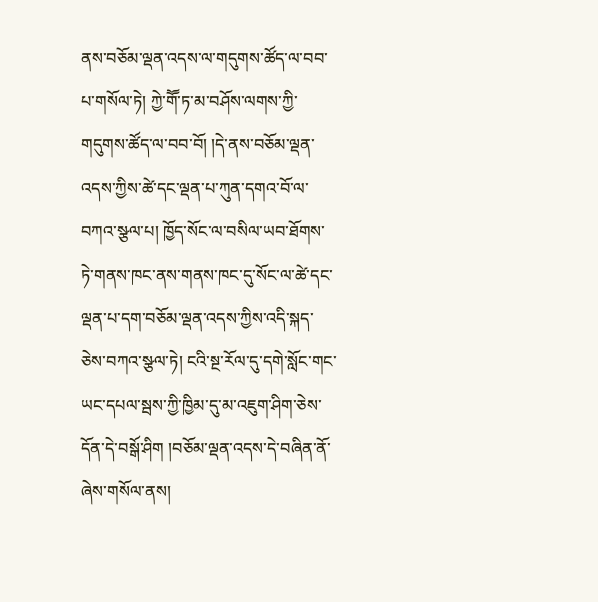ནས་བཅོམ་ལྡན་འདས་ལ་གདུགས་ཚོད་ལ་བབ་པ་གསོལ་ཏེ། ཀྱེ་གཽ་ཏ་མ་བཤོས་ལགས་ཀྱི་གདུགས་ཚོད་ལ་བབ་བོ། །དེ་ནས་བཅོམ་ལྡན་འདས་ཀྱིས་ཚེ་དང་ལྡན་པ་ཀུན་དགའ་བོ་ལ་བཀའ་སྩལ་པ། ཁྱོད་སོང་ལ་བསིལ་ཡབ་ཐོགས་ཏེ་གནས་ཁང་ནས་གནས་ཁང་དུ་སོང་ལ་ཚེ་དང་ལྡན་པ་དག་བཅོམ་ལྡན་འདས་ཀྱིས་འདི་སྐད་ཅེས་བཀའ་སྩལ་ཏེ། ངའི་སྔ་རོལ་དུ་དགེ་སློང་གང་ཡང་དཔལ་སྦས་ཀྱི་ཁྱིམ་དུ་མ་འཇུག་ཤིག་ཅེས་དོན་དེ་བསྒོ་ཤིག །བཅོམ་ལྡན་འདས་དེ་བཞིན་ནོ་ཞེས་གསོལ་ནས།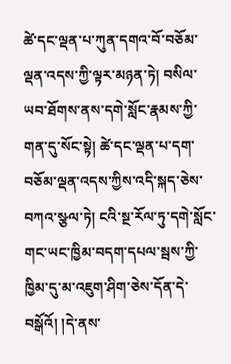ཚེ་དང་ལྡན་པ་ཀུན་དགའ་བོ་བཅོམ་ལྡན་འདས་ཀྱི་ལྟར་མཉན་ཏེ། བསིལ་ཡབ་ཐོགས་ནས་དགེ་སློང་རྣམས་ཀྱི་གན་དུ་སོང་སྟེ། ཚེ་དང་ལྡན་པ་དག་བཅོམ་ལྡན་འདས་ཀྱིས་འདི་སྐད་ཅེས་བཀའ་སྩལ་ཏེ། ངའི་སྔ་རོལ་ཏུ་དགེ་སློང་གང་ཡང་ཁྱིམ་བདག་དཔལ་སྦས་ཀྱི་ཁྱིམ་དུ་མ་འཇུག་ཤིག་ཅེས་དོན་དེ་བསྒོའོ། །དེ་ནས་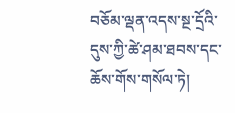བཅོམ་ལྡན་འདས་སྔ་དྲོའི་དུས་ཀྱི་ཚེ་ཤམ་ཐབས་དང་ཆོས་གོས་གསོལ་ཏེ།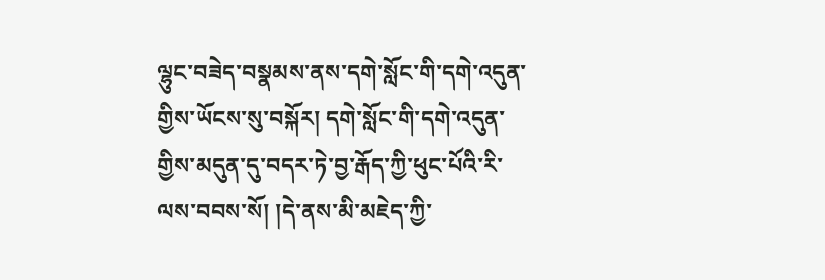ལྷུང་བཟེད་བསྣམས་ནས་དགེ་སློང་གི་དགེ་འདུན་གྱིས་ཡོངས་སུ་བསྐོར། དགེ་སློང་གི་དགེ་འདུན་གྱིས་མདུན་དུ་བདར་ཏེ་བྱ་རྒོད་ཀྱི་ཕུང་པོའི་རི་ལས་བབས་སོ། །དེ་ནས་མི་མཇེད་ཀྱི་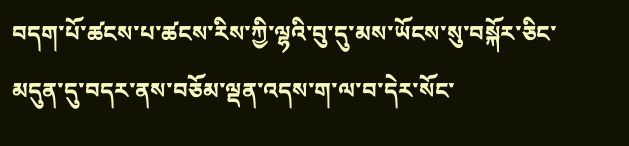བདག་པོ་ཚངས་པ་ཚངས་རིས་ཀྱི་ལྷའི་བུ་དུ་མས་ཡོངས་སུ་བསྐོར་ཅིང་མདུན་དུ་བདར་ནས་བཅོམ་ལྡན་འདས་ག་ལ་བ་དེར་སོང་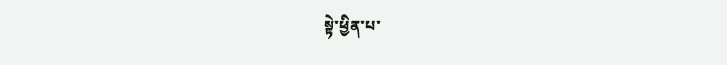སྟེ་ཕྱིན་པ་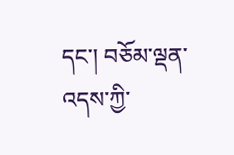དང་། བཅོམ་ལྡན་འདས་ཀྱི་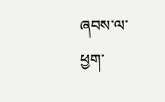ཞབས་ལ་ཕྱག་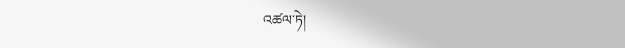འཚལ་ཏེ།